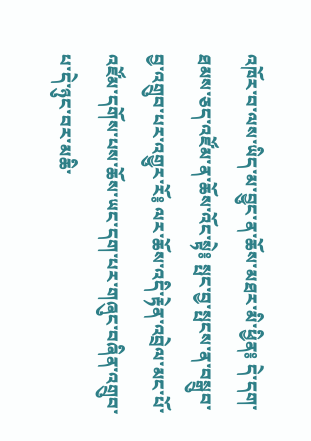འཁོར་བ་ལས་ཡིད་མ་བྱུང་ན་ཆོས་མཐར་མི་ཕྱིན༔ དེ་དག་ཐམས་ཅད་འཛོམ་ན་ཆོས་འོང་སྟེ༔ སྤང་བྱ་སྤངས་ན་བསྒྲུབ་བྱ་འགྲུབ་པར་འགྱུར་རོ༔ ལར་ཆོས་འདི་རྟེན་འབྲེལ་མང་པོ་འཛོམ་དགོས་པས་ཆོས་ཡང་དག་པར་གཞུང་བཞིན་འགྲུབ་པ་དེ་ཉུང་བར་མཆི་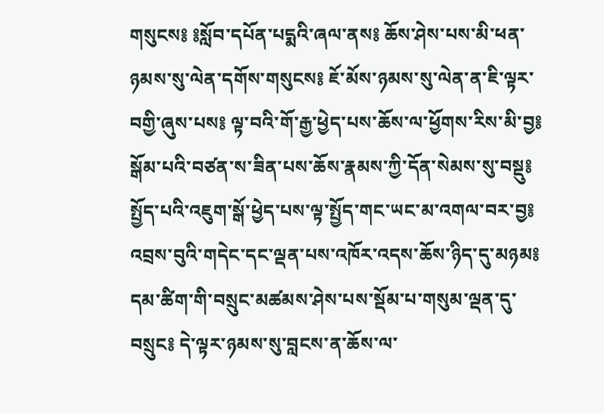གསུངས༔ ༔སློབ་དཔོན་པདྨའི་ཞལ་ནས༔ ཆོས་ཤེས་པས་མི་ཕན་ཉམས་སུ་ལེན་དགོས་གསུངས༔ ཇོ་མོས་ཉམས་སུ་ལེན་ན་ཇི་ལྟར་བགྱི་ཞུས་པས༔ ལྟ་བའི་གོ་རྒྱ་ཕྱེད་པས་ཆོས་ལ་ཕྱོགས་རིས་མི་བྱ༔ སྒོམ་པའི་བཙན་ས་ཟིན་པས་ཆོས་རྣམས་ཀྱི་དོན་སེམས་སུ་བསྡུ༔ སྤྱོད་པའི་འཇུག་སྒོ་ཕྱེད་པས་ལྟ་སྤྱོད་གང་ཡང་མ་འགལ་བར་བྱ༔ འབྲས་བུའི་གདེང་དང་ལྡན་པས་འཁོར་འདས་ཆོས་ཉིད་དུ་མཉམ༔ དམ་ཚིག་གི་བསྲུང་མཚམས་ཤེས་པས་སྡོམ་པ་གསུམ་ལྡན་དུ་བསྲུང༔ དེ་ལྟར་ཉམས་སུ་བླངས་ན་ཆོས་ལ་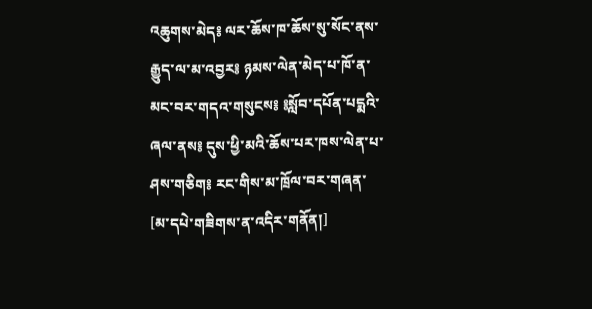འཆུགས་མེད༔ ལར་ཆོས་ཁ་ཆོས་སུ་སོང་ནས་རྒྱུད་ལ་མ་འབྱར༔ ཉམས་ལེན་མེད་པ་ཁོ་ན་མང་བར་གདའ་གསུངས༔ ༔སློབ་དཔོན་པདྨའི་ཞལ་ནས༔ དུས་ཕྱི་མའི་ཆོས་པར་ཁས་ལེན་པ་ཤས་གཅིག༔ རང་གིས་མ་ཁྲོལ་བར་གཞན་
[མ་དཔེ་གཟིགས་ན་འདིར་གནོན།]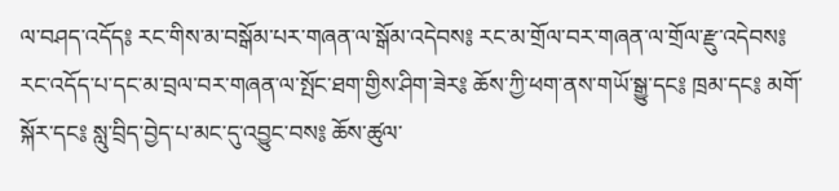ལ་བཤད་འདོད༔ རང་གིས་མ་བསྒོམ་པར་གཞན་ལ་སྒོམ་འདེབས༔ རང་མ་གྲོལ་བར་གཞན་ལ་གྲོལ་རྫུ་འདེབས༔ རང་འདོད་པ་དང་མ་བྲལ་བར་གཞན་ལ་སྤོང་ཐག་གྱིས་ཤིག་ཟེར༔ ཆོས་ཀྱི་ཕག་ནས་གཡོ་སྒྱུ་དང༔ ཁྲམ་དང༔ མགོ་སྐོར་དང༔ སླུ་བྲིད་བྱེད་པ་མང་དུ་འབྱུང་བས༔ ཆོས་ཚུལ་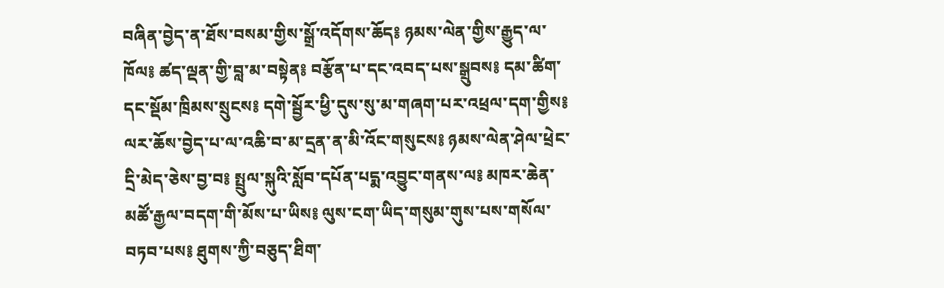བཞིན་བྱེད་ན་ཐོས་བསམ་གྱིས་སྒྲོ་འདོགས་ཆོད༔ ཉམས་ལེན་གྱིས་རྒྱུད་ལ་ཁོལ༔ ཚད་ལྡན་གྱི་བླ་མ་བསྟེན༔ བརྩོན་པ་དང་འབད་པས་སྒྲུབས༔ དམ་ཚིག་དང་སྡོམ་ཁྲིམས་སྲུངས༔ དགེ་སྦྱོར་ཕྱི་དུས་སུ་མ་གཞག་པར་འཕྲལ་དག་གྱིས༔ ལར་ཆོས་བྱེད་པ་ལ་འཆི་བ་མ་དྲན་ན་མི་འོང་གསུངས༔ ཉམས་ལེན་ཤེལ་ཕྲེང་དྲི་མེད་ཅེས་བྱ་བ༔ སྤྲུལ་སྐུའི་སློབ་དཔོན་པདྨ་འབྱུང་གནས་ལ༔ མཁར་ཆེན་མཚོ་རྒྱལ་བདག་གི་མོས་པ་ཡིས༔ ལུས་ངག་ཡིད་གསུམ་གུས་པས་གསོལ་བཏབ་པས༔ ཐུགས་ཀྱི་བཅུད་ཐིག་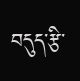བདུད་རྩི་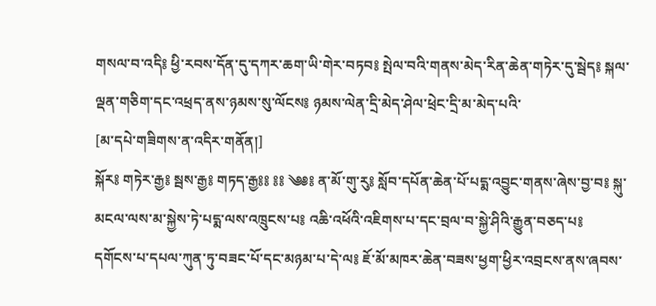གསལ་བ་འདི༔ ཕྱི་རབས་དོན་དུ་དཀར་ཆག་ཡི་གེར་བཏབ༔ སྤེལ་བའི་གནས་མེད་རིན་ཆེན་གཏེར་དུ་སྦེད༔ སྐལ་ལྡན་གཅིག་དང་འཕྲད་ནས་ཉམས་སུ་ལོངས༔ ཉམས་ལེན་དྲི་མེད་ཤེལ་ཕྲེང་དྲི་མ་མེད་པའི་
[མ་དཔེ་གཟིགས་ན་འདིར་གནོན།]
སྐོར༔ གཏེར་རྒྱ༔ སྦས་རྒྱ༔ གཏད་རྒྱ༔༔ ༔༔ ༄༅༔ ན་མོ་གུ་རུ༔ སློབ་དཔོན་ཆེན་པོ་པདྨ་འབྱུང་གནས་ཞེས་བྱ་བ༔ སྐུ་མངལ་ལས་མ་སྐྱེས་ཏེ་པདྨ་ལས་འཁྲུངས་པ༔ འཆི་འཕོའི་འཇིགས་པ་དང་བྲལ་བ་སྐྱེ་ཤིའི་རྒྱུན་བཅད་པ༔ དགོངས་པ་དཔལ་ཀུན་ཏུ་བཟང་པོ་དང་མཉམ་པ་དེ་ལ༔ ཇོ་མོ་མཁར་ཆེན་བཟས་ཕྱག་ཕྱིར་འབྲངས་ནས་ཞབས་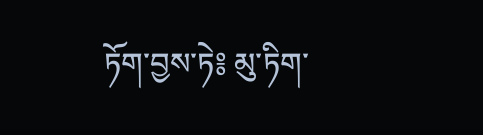ཏོག་བྱས་ཏེ༔ མུ་ཏིག་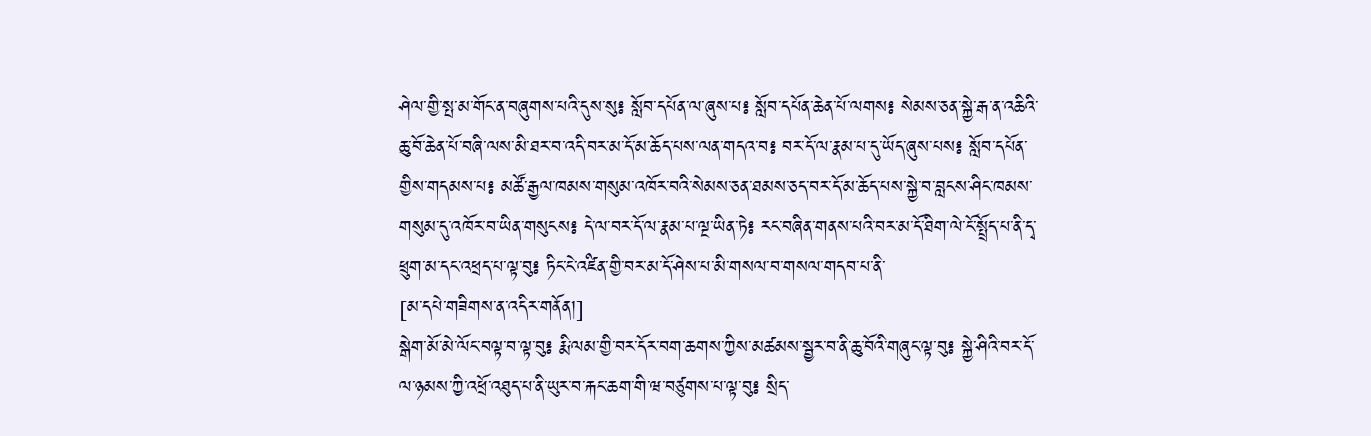ཤེལ་གྱི་སྤ་མ་གོང་ན་བཞུགས་པའི་དུས་སུ༔ སློབ་དཔོན་ལ་ཞུས་པ༔ སློབ་དཔོན་ཆེན་པོ་ལགས༔ སེམས་ཅན་སྐྱེ་རྒ་ན་འཆིའི་ཆུ་བོ་ཆེན་པོ་བཞི་ལས་མི་ཐར་བ་འདི་བར་མ་དོ་མ་ཆོད་པས་ལན་གདའ་བ༔ བར་དོ་ལ་རྣམ་པ་དུ་ཡོད་ཞུས་པས༔ སློབ་དཔོན་གྱིས་གདམས་པ༔ མཚོ་རྒྱལ་ཁམས་གསུམ་འཁོར་བའི་སེམས་ཅན་ཐམས་ཅད་བར་དོ་མ་ཆོད་པས་སྐྱེ་བ་བླངས་ཤིང་ཁམས་གསུམ་དུ་འཁོར་བ་ཡིན་གསུངས༔ དེ་ལ་བར་དོ་ལ་རྣམ་པ་ལྔ་ཡིན་ཏེ༔ རང་བཞིན་གནས་པའི་བར་མ་དོ་ཐིག་ལེ་ངོ་སྤྲོད་པ་ནི་དྭ་ཕྲུག་མ་དང་འཕྲད་པ་ལྟ་བུ༔ ཏིང་ངེ་འཛིན་གྱི་བར་མ་དོ་ཤེས་པ་མི་གསལ་བ་གསལ་གདབ་པ་ནི་
[མ་དཔེ་གཟིགས་ན་འདིར་གནོན།]
སྒེག་མོ་མེ་ལོང་བལྟ་བ་ལྟ་བུ༔ རྨི་ལམ་གྱི་བར་དོར་བག་ཆགས་ཀྱིས་མཚམས་སྦྱར་བ་ནི་ཆུ་བོའི་གཞུང་ལྟ་བུ༔ སྐྱེ་ཤིའི་བར་དོ་ལ་ཉམས་ཀྱི་འཕྲོ་འཐུད་པ་ནི་ཡུར་བ་རྐང་ཆག་གི་ཝ་བཙུགས་པ་ལྟ་བུ༔ སྲིད་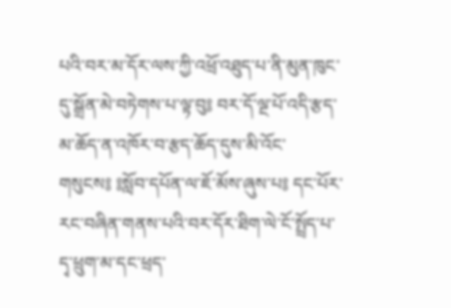པའི་བར་མ་དོར་ལས་ཀྱི་འཕྲོ་འཐུད་པ་ནི་མུན་ཁུང་དུ་སྒྲོན་མེ་བཏེགས་པ་ལྟ་བུ༔ བར་དོ་ལྔ་པོ་འདི་རྩད་མ་ཆོད་ན་འཁོར་བ་རྩད་ཆོད་དུས་མི་འོང་གསུངས༔ ༔སློབ་དཔོན་ལ་ཇོ་མོས་ཞུས་པ༔ དང་པོར་རང་བཞིན་གནས་པའི་བར་དོར་ཐིག་ལེ་ངོ་སྤྲོད་པ་དྭ་ཕྲུག་མ་དང་ཕྲད་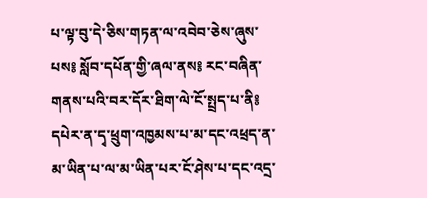པ་ལྟ་བུ་དེ་ཅིས་གཏན་ལ་འབེབ་ཅེས་ཞུས་པས༔ སློབ་དཔོན་གྱི་ཞལ་ནས༔ རང་བཞིན་གནས་པའི་བར་དོར་ཐིག་ལེ་ངོ་སྤྲད་པ་ནི༔ དཔེར་ན་དྭ་ཕྲུག་འཁྱམས་པ་མ་དང་འཕྲད་ན་མ་ཡིན་པ་ལ་མ་ཡིན་པར་ངོ་ཤེས་པ་དང་འདྲ་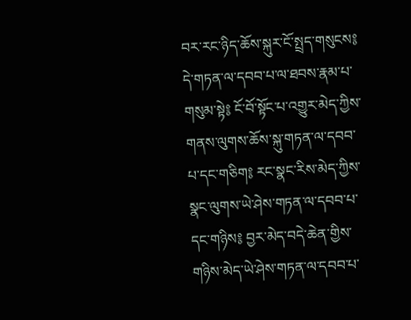བར་རང་ཉིད་ཆོས་སྐུར་ངོ་སྤྲད་གསུངས༔ དེ་གཏན་ལ་དབབ་པ་ལ་ཐབས་རྣམ་པ་གསུམ་སྟེ༔ ངོ་བོ་སྟོང་པ་འགྱུར་མེད་ཀྱིས་གནས་ལུགས་ཆོས་སྐུ་གཏན་ལ་དབབ་པ་དང་གཅིག༔ རང་སྣང་རིས་མེད་ཀྱིས་སྣང་ལུགས་ཡེ་ཤེས་གཏན་ལ་དབབ་པ་དང་གཉིས༔ བྱར་མེད་བདེ་ཆེན་གྱིས་གཉིས་མེད་ཡེ་ཤེས་གཏན་ལ་དབབ་པ་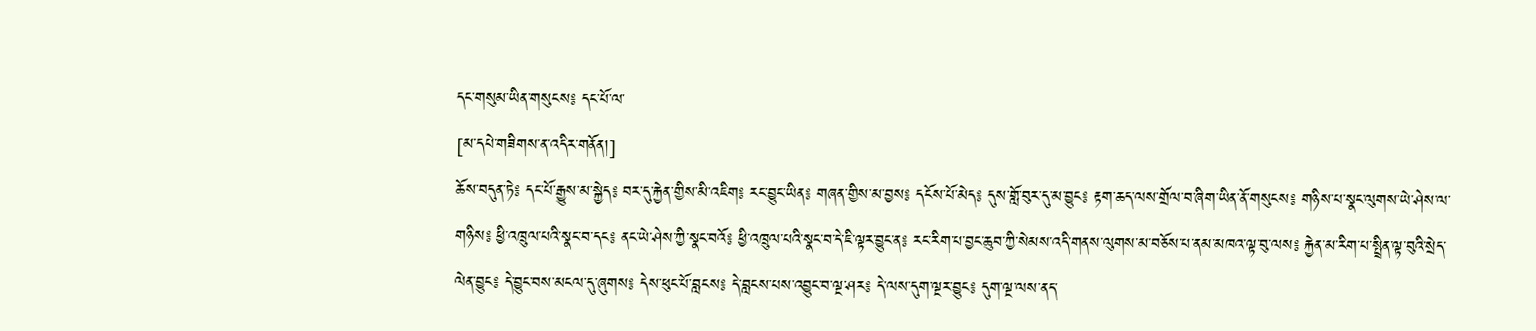དང་གསུམ་ཡིན་གསུངས༔ དང་པོ་ལ་
[མ་དཔེ་གཟིགས་ན་འདིར་གནོན།]
ཆོས་བདུན་ཏེ༔ དང་པོ་རྒྱུས་མ་སྐྱེད༔ བར་དུ་རྐྱེན་གྱིས་མི་འཇིག༔ རང་བྱུང་ཡིན༔ གཞན་གྱིས་མ་བྱས༔ དངོས་པོ་མེད༔ དུས་གློ་བུར་དུ་མ་བྱུང༔ རྟག་ཆད་ལས་གྲོལ་བ་ཞིག་ཡིན་ནོ་གསུངས༔ གཉིས་པ་སྣང་ལུགས་ཡེ་ཤེས་ལ་གཉིས༔ ཕྱི་འཁྲུལ་པའི་སྣང་བ་དང༔ ནང་ཡེ་ཤེས་ཀྱི་སྣང་བའོ༔ ཕྱི་འཁྲུལ་པའི་སྣང་བ་དེ་ཇི་ལྟར་བྱུང་ན༔ རང་རིག་པ་བྱང་ཆུབ་ཀྱི་སེམས་འདི་གནས་ལུགས་མ་བཅོས་པ་ནམ་མཁའ་ལྟ་བུ་ལས༔ རྐྱེན་མ་རིག་པ་སྤྲིན་ལྟ་བུའི་སྲེད་ལེན་བྱུང༔ དེ་བྱུང་བས་མངལ་དུ་ཞུགས༔ དེས་ཕུང་པོ་བླངས༔ དེ་བླངས་པས་འབྱུང་བ་ལྔ་ཤར༔ དེ་ལས་དུག་ལྔར་བྱུང༔ དུག་ལྔ་ལས་ནད་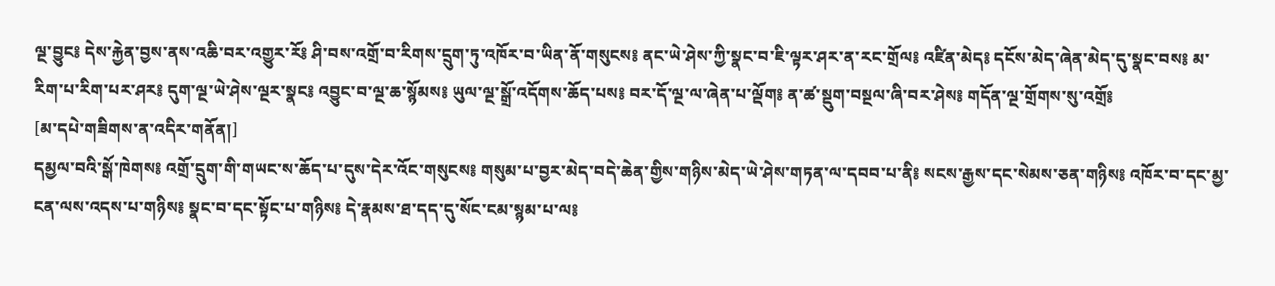ལྔ་བྱུང༔ དེས་རྐྱེན་བྱས་ནས་འཆི་བར་འགྱུར་རོ༔ ཤི་བས་འགྲོ་བ་རིགས་དྲུག་ཏུ་འཁོར་བ་ཡིན་ནོ་གསུངས༔ ནང་ཡེ་ཤེས་ཀྱི་སྣང་བ་ཇི་ལྟར་ཤར་ན་རང་གྲོལ༔ འཛིན་མེད༔ དངོས་མེད་ཞེན་མེད་དུ་སྣང་བས༔ མ་རིག་པ་རིག་པར་ཤར༔ དུག་ལྔ་ཡེ་ཤེས་ལྔར་སྣང༔ འབྱུང་བ་ལྔ་ཆ་སྙོམས༔ ཡུལ་ལྔ་སྒྲོ་འདོགས་ཆོད་པས༔ བར་དོ་ལྔ་ལ་ཞེན་པ་ལྡོག༔ ན་ཚ་སྡུག་བསྔལ་ཞི་བར་ཤེས༔ གདོན་ལྔ་གྲོགས་སུ་འགྲོ༔
[མ་དཔེ་གཟིགས་ན་འདིར་གནོན།]
དམྱལ་བའི་སྒོ་ཁེགས༔ འགྲོ་དྲུག་གི་གཡང་ས་ཆོད་པ་དུས་དེར་འོང་གསུངས༔ གསུམ་པ་བྱར་མེད་བདེ་ཆེན་གྱིས་གཉིས་མེད་ཡེ་ཤེས་གཏན་ལ་དབབ་པ་ནི༔ སངས་རྒྱས་དང་སེམས་ཅན་གཉིས༔ འཁོར་བ་དང་མྱ་ངན་ལས་འདས་པ་གཉིས༔ སྣང་བ་དང་སྟོང་པ་གཉིས༔ དེ་རྣམས་ཐ་དད་དུ་སོང་ངམ་སྙམ་པ་ལ༔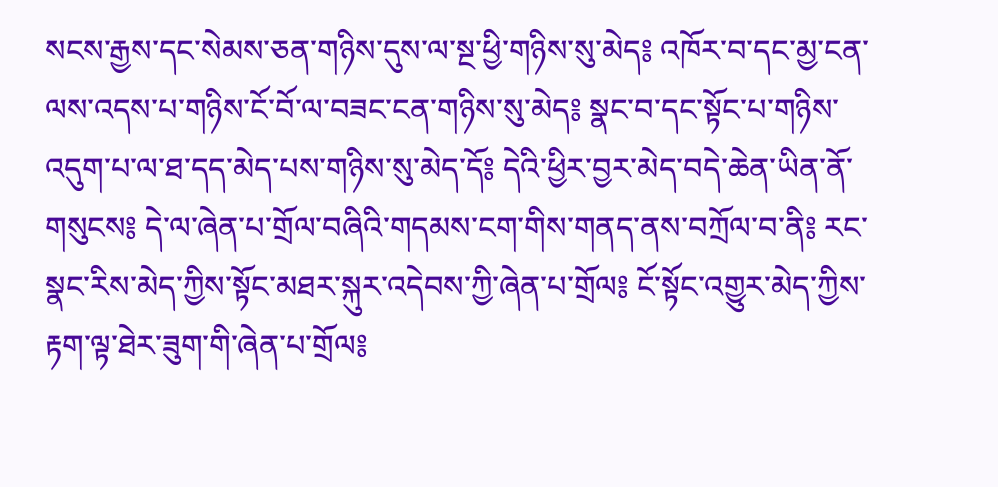སངས་རྒྱས་དང་སེམས་ཅན་གཉིས་དུས་ལ་སྔ་ཕྱི་གཉིས་སུ་མེད༔ འཁོར་བ་དང་མྱ་ངན་ལས་འདས་པ་གཉིས་ངོ་བོ་ལ་བཟང་ངན་གཉིས་སུ་མེད༔ སྣང་བ་དང་སྟོང་པ་གཉིས་འདུག་པ་ལ་ཐ་དད་མེད་པས་གཉིས་སུ་མེད་དོ༔ དེའི་ཕྱིར་བྱར་མེད་བདེ་ཆེན་ཡིན་ནོ་གསུངས༔ དེ་ལ་ཞེན་པ་གྲོལ་བཞིའི་གདམས་ངག་གིས་གནད་ནས་བཀྲོལ་བ་ནི༔ རང་སྣང་རིས་མེད་ཀྱིས་སྟོང་མཐར་སྐུར་འདེབས་ཀྱི་ཞེན་པ་གྲོལ༔ ངོ་སྟོང་འགྱུར་མེད་ཀྱིས་རྟག་ལྟ་ཐེར་ཟུག་གི་ཞེན་པ་གྲོལ༔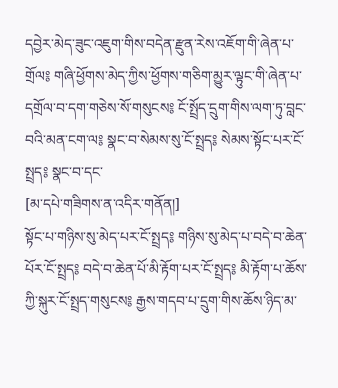དབྱེར་མེད་ཟུང་འཇུག་གིས་བདེན་རྫུན་རེས་འཇོག་གི་ཞེན་པ་གྲོལ༔ གཞི་ཕྱོགས་མེད་ཀྱིས་ཕྱོགས་གཅིག་མྱུར་ལྟུང་གི་ཞེན་པ་དགྲོལ་བ་དག་གཅེས་སོ་གསུངས༔ ངོ་སྤྲོད་དྲུག་གིས་ལག་ཏུ་བླང་བའི་མན་ངག་ལ༔ སྣང་བ་སེམས་སུ་ངོ་སྤྲད༔ སེམས་སྟོང་པར་ངོ་སྤྲད༔ སྣང་བ་དང་
[མ་དཔེ་གཟིགས་ན་འདིར་གནོན།]
སྟོང་པ་གཉིས་སུ་མེད་པར་ངོ་སྤྲད༔ གཉིས་སུ་མེད་པ་བདེ་བ་ཆེན་པོར་ངོ་སྤྲད༔ བདེ་བ་ཆེན་པོ་མི་རྟོག་པར་ངོ་སྤྲད༔ མི་རྟོག་པ་ཆོས་ཀྱི་སྐུར་ངོ་སྤྲད་གསུངས༔ རྒྱས་གདབ་པ་དྲུག་གིས་ཆོས་ཉིད་མ་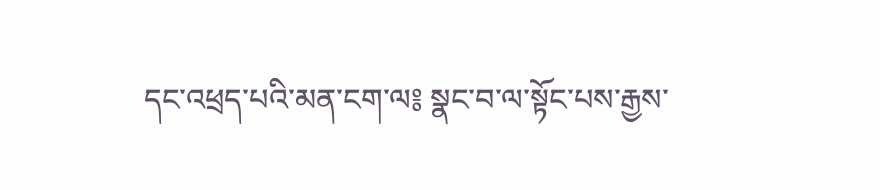དང་འཕྲད་པའི་མན་ངག་ལ༔ སྣང་བ་ལ་སྟོང་པས་རྒྱས་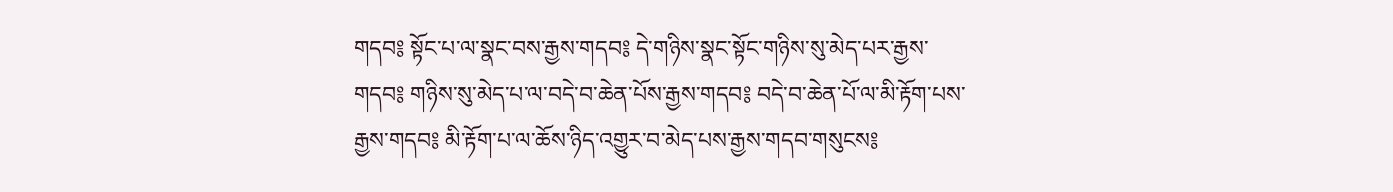གདབ༔ སྟོང་པ་ལ་སྣང་བས་རྒྱས་གདབ༔ དེ་གཉིས་སྣང་སྟོང་གཉིས་སུ་མེད་པར་རྒྱས་གདབ༔ གཉིས་སུ་མེད་པ་ལ་བདེ་བ་ཆེན་པོས་རྒྱས་གདབ༔ བདེ་བ་ཆེན་པོ་ལ་མི་རྟོག་པས་རྒྱས་གདབ༔ མི་རྟོག་པ་ལ་ཆོས་ཉིད་འགྱུར་བ་མེད་པས་རྒྱས་གདབ་གསུངས༔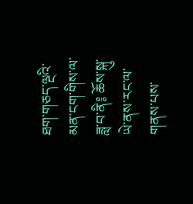ཐག་གཅད་ལྔའི་མན་ངག་གིས་ལ་ཟླ་བ་ནི༔ ཆོས་སྐུ་ཡེ་ནས་རང་ལ་གནས་པས་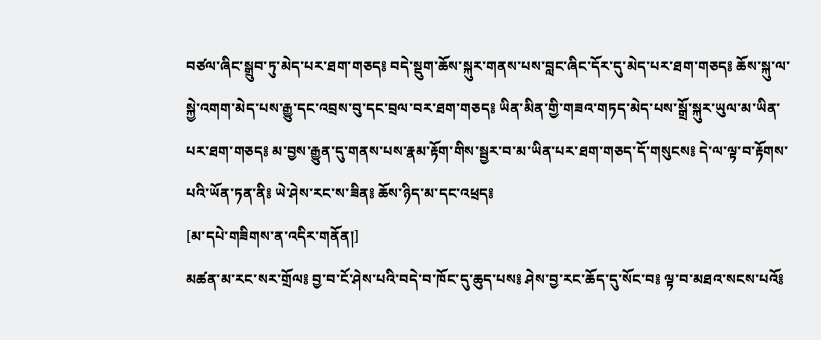བཙལ་ཞིང་སྒྲུབ་ཏུ་མེད་པར་ཐག་གཅད༔ བདེ་སྡུག་ཆོས་སྐུར་གནས་པས་བླང་ཞིང་དོར་དུ་མེད་པར་ཐག་གཅད༔ ཆོས་སྐུ་ལ་སྐྱེ་འགག་མེད་པས་རྒྱུ་དང་འབྲས་བུ་དང་བྲལ་བར་ཐག་གཅད༔ ཡིན་མིན་གྱི་གཟའ་གཏད་མེད་པས་སྒྲོ་སྐུར་ཡུལ་མ་ཡིན་པར་ཐག་གཅད༔ མ་བྱས་རྒྱུན་དུ་གནས་པས་རྣམ་རྟོག་གིས་སྦྱར་བ་མ་ཡིན་པར་ཐག་གཅད་དོ་གསུངས༔ དེ་ལ་ལྟ་བ་རྟོགས་པའི་ཡོན་ཏན་ནི༔ ཡེ་ཤེས་རང་ས་ཟིན༔ ཆོས་ཉིད་མ་དང་འཕྲད༔
[མ་དཔེ་གཟིགས་ན་འདིར་གནོན།]
མཚན་མ་རང་སར་གྲོལ༔ བྱ་བ་ངོ་ཤེས་པའི་བདེ་བ་ཁོང་དུ་ཆུད་པས༔ ཤེས་བྱ་རང་ཆོད་དུ་སོང་བ༔ ལྟ་བ་མཐའ་སངས་པའོ༔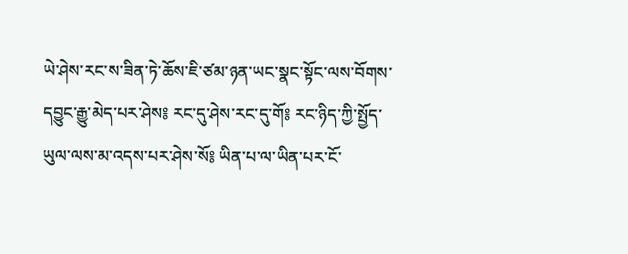ཡེ་ཤེས་རང་ས་ཟིན་ཏེ་ཆོས་ཇི་ཙམ་ཉན་ཡང་སྣང་སྟོང་ལས་བོགས་དབྱུང་རྒྱུ་མེད་པར་ཤེས༔ རང་དུ་ཤེས་རང་དུ་གོ༔ རང་ཉིད་ཀྱི་སྤྱོད་ཡུལ་ལས་མ་འདས་པར་ཤེས་སོ༔ ཡིན་པ་ལ་ཡིན་པར་ངོ་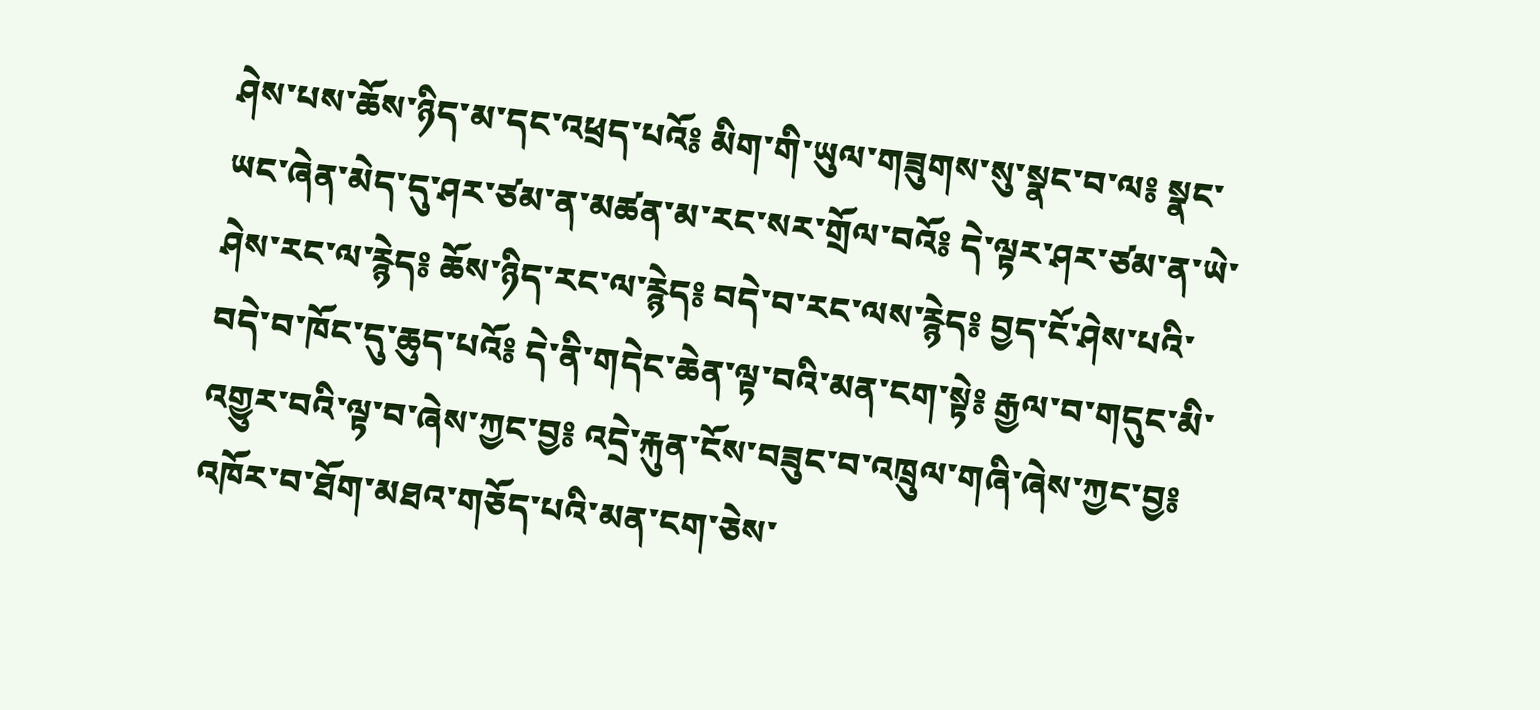ཤེས་པས་ཆོས་ཉིད་མ་དང་འཕྲད་པའོ༔ མིག་གི་ཡུལ་གཟུགས་སུ་སྣང་བ་ལ༔ སྣང་ཡང་ཞེན་མེད་དུ་ཤར་ཙམ་ན་མཚན་མ་རང་སར་གྲོལ་བའོ༔ དེ་ལྟར་ཤར་ཙམ་ན་ཡེ་ཤེས་རང་ལ་རྙེད༔ ཆོས་ཉིད་རང་ལ་རྙེད༔ བདེ་བ་རང་ལས་རྙེད༔ བྱད་ངོ་ཤེས་པའི་བདེ་བ་ཁོང་དུ་ཆུད་པའོ༔ དེ་ནི་གདེང་ཆེན་ལྟ་བའི་མན་ངག་སྟེ༔ རྒྱལ་བ་གདུང་མི་འགྱུར་བའི་ལྟ་བ་ཞེས་ཀྱང་བྱ༔ འདྲེ་རྐུན་ངོས་བཟུང་བ་འཁྲུལ་གཞི་ཞེས་ཀྱང་བྱ༔ འཁོར་བ་ཐོག་མཐའ་གཅོད་པའི་མན་ངག་ཅེས་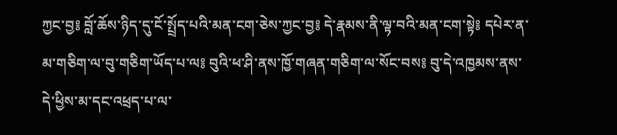ཀྱང་བྱ༔ བློ་ཆོས་ཉིད་དུ་ངོ་སྤྲོད་པའི་མན་ངག་ཅེས་ཀྱང་བྱ༔ དེ་རྣམས་ནི་ལྟ་བའི་མན་ངག་སྟེ༔ དཔེར་ན་མ་གཅིག་ལ་བུ་གཅིག་ཡོད་པ་ལ༔ བུའི་ཕ་ཤི་ནས་ཁྱོ་གཞན་གཅིག་ལ་སོང་བས༔ བུ་དེ་འཁྱམས་ནས་དེ་ཕྱིས་མ་དང་འཕྲད་པ་ལ་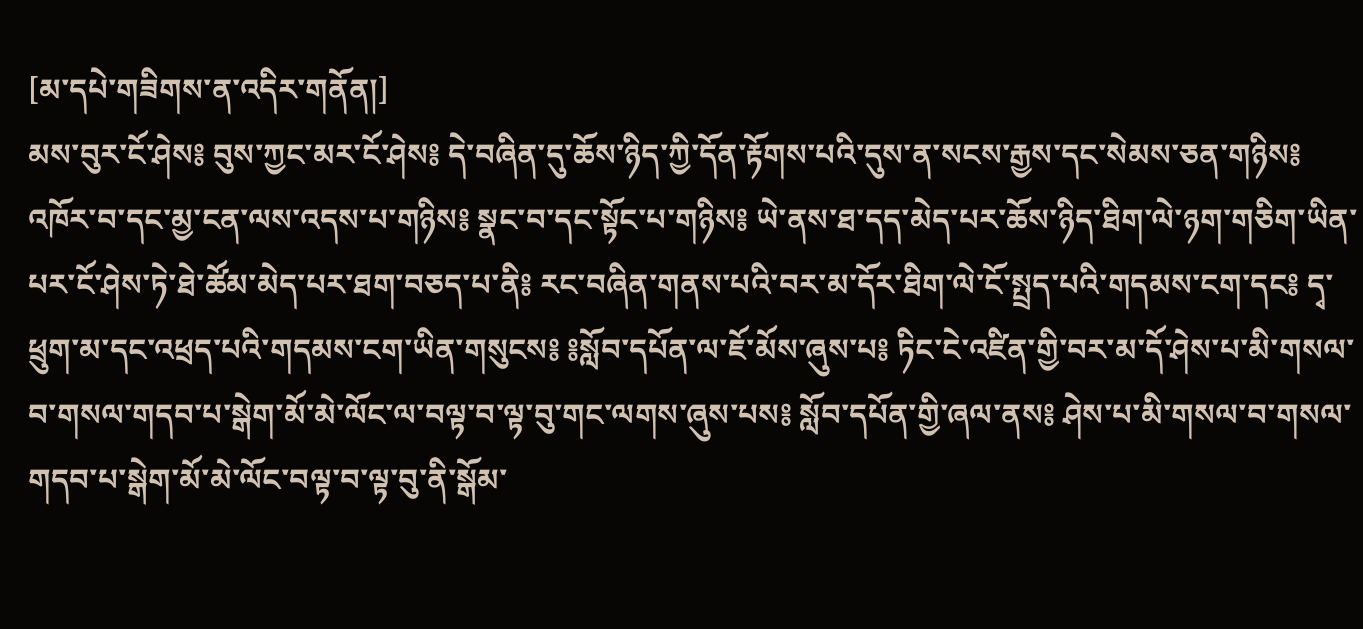[མ་དཔེ་གཟིགས་ན་འདིར་གནོན།]
མས་བུར་ངོ་ཤེས༔ བུས་ཀྱང་མར་ངོ་ཤེས༔ དེ་བཞིན་དུ་ཆོས་ཉིད་ཀྱི་དོན་རྟོགས་པའི་དུས་ན་སངས་རྒྱས་དང་སེམས་ཅན་གཉིས༔ འཁོར་བ་དང་མྱ་ངན་ལས་འདས་པ་གཉིས༔ སྣང་བ་དང་སྟོང་པ་གཉིས༔ ཡེ་ནས་ཐ་དད་མེད་པར་ཆོས་ཉིད་ཐིག་ལེ་ཉག་གཅིག་ཡིན་པར་ངོ་ཤེས་ཏེ་ཐེ་ཚོམ་མེད་པར་ཐག་བཅད་པ་ནི༔ རང་བཞིན་གནས་པའི་བར་མ་དོར་ཐིག་ལེ་ངོ་སྤྲད་པའི་གདམས་ངག་དང༔ དྭ་ཕྲུག་མ་དང་འཕྲད་པའི་གདམས་ངག་ཡིན་གསུངས༔ ༔སློབ་དཔོན་ལ་ཇོ་མོས་ཞུས་པ༔ ཏིང་ངེ་འཛིན་གྱི་བར་མ་དོ་ཤེས་པ་མི་གསལ་བ་གསལ་གདབ་པ་སྒེག་མོ་མེ་ལོང་ལ་བལྟ་བ་ལྟ་བུ་གང་ལགས་ཞུས་པས༔ སློབ་དཔོན་གྱི་ཞལ་ནས༔ ཤེས་པ་མི་གསལ་བ་གསལ་གདབ་པ་སྒེག་མོ་མེ་ལོང་བལྟ་བ་ལྟ་བུ་ནི་སྒོམ་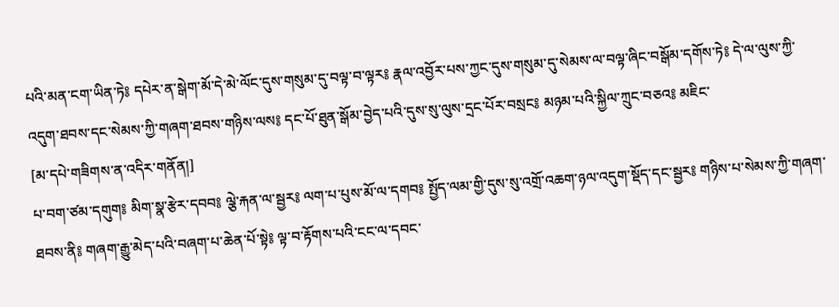པའི་མན་ངག་ཡིན་ཏེ༔ དཔེར་ན་སྒེག་མོ་དེ་མེ་ལོང་དུས་གསུམ་དུ་བལྟ་བ་ལྟར༔ རྣལ་འབྱོར་པས་ཀྱང་དུས་གསུམ་དུ་སེམས་ལ་བལྟ་ཞིང་བསྒོམ་དགོས་ཏེ༔ དེ་ལ་ལུས་ཀྱི་འདུག་ཐབས་དང་སེམས་ཀྱི་གཞག་ཐབས་གཉིས་ལས༔ དང་པོ་ཐུན་སྒོམ་བྱེད་པའི་དུས་སུ་ལུས་དྲང་པོར་བསྲང༔ མཉམ་པའི་སྐྱིལ་ཀྲུང་བཅའ༔ མཇིང་
[མ་དཔེ་གཟིགས་ན་འདིར་གནོན།]
པ་བག་ཙམ་དགུག༔ མིག་སྣ་རྩེར་དབབ༔ ལྕེ་རྐན་ལ་སྦྱར༔ ལག་པ་པུས་མོ་ལ་དགབ༔ སྤྱོད་ལམ་གྱི་དུས་སུ་འགྲོ་འཆག་ཉལ་འདུག་སྡོད་དང་སྦྱར༔ གཉིས་པ་སེམས་ཀྱི་གཞག་ཐབས་ནི༔ གཞག་རྒྱུ་མེད་པའི་བཞག་པ་ཆེན་པོ་སྟེ༔ ལྟ་བ་རྟོགས་པའི་ངང་ལ་དབང་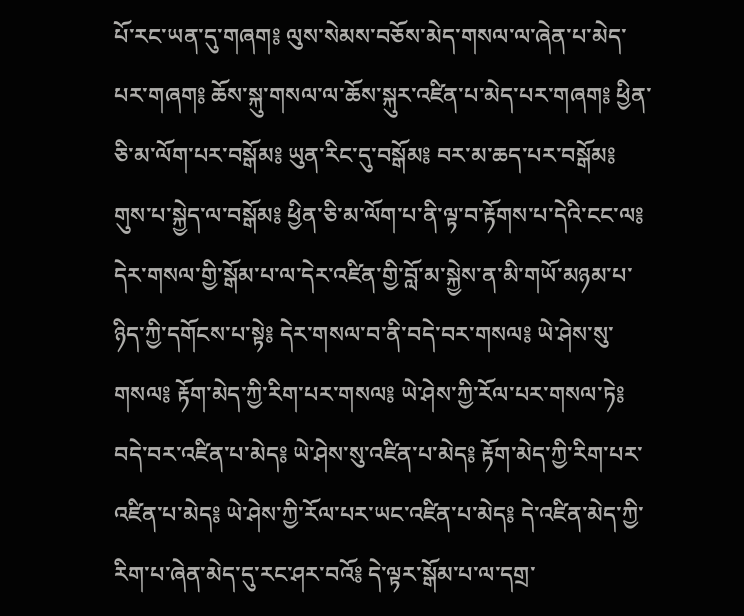པོ་རང་ཡན་དུ་གཞག༔ ལུས་སེམས་བཅོས་མེད་གསལ་ལ་ཞེན་པ་མེད་པར་གཞག༔ ཆོས་སྐུ་གསལ་ལ་ཆོས་སྐུར་འཛིན་པ་མེད་པར་གཞག༔ ཕྱིན་ཅི་མ་ལོག་པར་བསྒོམ༔ ཡུན་རིང་དུ་བསྒོམ༔ བར་མ་ཆད་པར་བསྒོམ༔ གུས་པ་སྐྱེད་ལ་བསྒོམ༔ ཕྱིན་ཅི་མ་ལོག་པ་ནི་ལྟ་བ་རྟོགས་པ་དེའི་ངང་ལ༔ དེར་གསལ་གྱི་སྒོམ་པ་ལ་དེར་འཛིན་གྱི་བློ་མ་སྐྱེས་ན་མི་གཡོ་མཉམ་པ་ཉིད་ཀྱི་དགོངས་པ་སྟེ༔ དེར་གསལ་བ་ནི་བདེ་བར་གསལ༔ ཡེ་ཤེས་སུ་གསལ༔ རྟོག་མེད་ཀྱི་རིག་པར་གསལ༔ ཡེ་ཤེས་ཀྱི་རོལ་པར་གསལ་ཏེ༔ བདེ་བར་འཛིན་པ་མེད༔ ཡེ་ཤེས་སུ་འཛིན་པ་མེད༔ རྟོག་མེད་ཀྱི་རིག་པར་འཛིན་པ་མེད༔ ཡེ་ཤེས་ཀྱི་རོལ་པར་ཡང་འཛིན་པ་མེད༔ དེ་འཛིན་མེད་ཀྱི་རིག་པ་ཞེན་མེད་དུ་རང་ཤར་བའོ༔ དེ་ལྟར་སྒོམ་པ་ལ་དགྲ་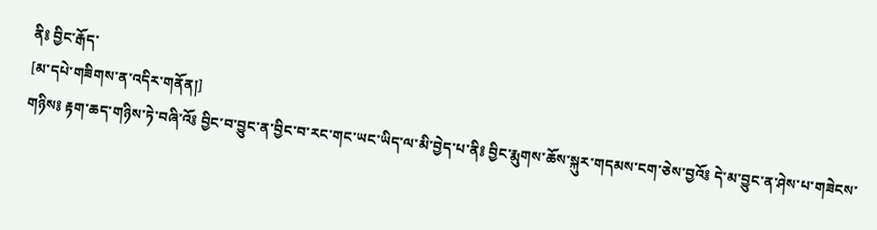ནི༔ བྱིང་རྒོད་
[མ་དཔེ་གཟིགས་ན་འདིར་གནོན།]
གཉིས༔ རྟག་ཆད་གཉིས་ཏེ་བཞི་འོ༔ བྱིང་བ་བྱུང་ན་བྱིང་བ་རང་གང་ཡང་ཡིད་ལ་མི་བྱེད་པ་ནི༔ བྱིང་རྨུགས་ཆོས་སྐུར་གདམས་ངག་ཅེས་བྱའོ༔ དེ་མ་བྱུང་ན་ཤེས་པ་གཟེངས་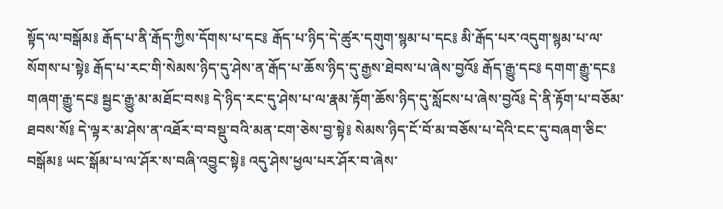སྟོད་ལ་བསྒོམ༔ རྒོད་པ་ནི་རྒོད་ཀྱིས་དོགས་པ་དང༔ རྒོད་པ་ཉིད་དེ་ཚུར་དགུག་སྙམ་པ་དང༔ མི་རྒོད་པར་འདུག་སྙམ་པ་ལ་སོགས་པ་སྟེ༔ རྒོད་པ་རང་གི་སེམས་ཉིད་དུ་ཤེས་ན་རྒོད་པ་ཆོས་ཉིད་དུ་རྒྱས་ཐེབས་པ་ཞེས་བྱའོ༔ རྒོད་རྒྱུ་དང༔ དགག་རྒྱུ་དང༔ གཞག་རྒྱུ་དང༔ སྦྱང་རྒྱུ་མ་མཐོང་བས༔ དེ་ཉིད་རང་དུ་ཤེས་པ་ལ་རྣམ་རྟོག་ཆོས་ཉིད་དུ་སློངས་པ་ཞེས་བྱའོ༔ དེ་ནི་རྟོག་པ་བཅོམ་ཐབས་སོ༔ དེ་ལྟར་མ་ཤེས་ན་འཐོར་བ་བསྡུ་བའི་མན་ངག་ཅེས་བྱ་སྟེ༔ སེམས་ཉིད་ངོ་བོ་མ་བཅོས་པ་དེའི་ངང་དུ་བཞག་ཅིང་བསྒོམ༔ ཡང་སྒོམ་པ་ལ་ཤོར་ས་བཞི་འབྱུང་སྟེ༔ འདུ་ཤེས་ཕྱལ་པར་ཤོར་བ་ཞེས་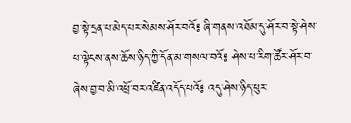བྱ་སྟེ་དྲན་པ་མེད་པར་སེམས་ཤོར་བའོ༔ ཞི་གནས་འཐོམ་དུ་ཤོར་བ་སྟེ་ཤེས་པ་ལྟེངས་ནས་ཆོས་ཉིད་ཀྱི་དོན་མ་གསལ་བའོ༔ ཤེས་པ་རིག་ཚོར་ཤོར་བ་ཞེས་བྱ་བ་མི་འཕྲོ་བར་འཛིན་འདོད་པའོ༔ འདུ་ཤེས་ཉིད་ཕུར་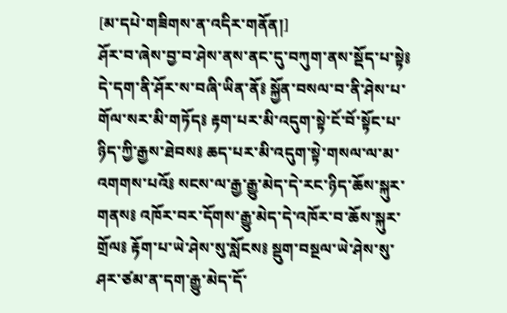[མ་དཔེ་གཟིགས་ན་འདིར་གནོན།]
ཤོར་བ་ཞེས་བྱ་བ་ཤེས་ནས་ནང་དུ་བཀུག་ནས་སྡོད་པ་སྟེ༔ དེ་དག་ནི་ཤོར་ས་བཞི་ཡིན་ནོ༔ སྐྱོན་བསལ་བ་ནི་ཤེས་པ་གོལ་སར་མི་གཏོད༔ རྟག་པར་མི་འདུག་སྟེ་ངོ་བོ་སྟོང་པ་ཉིད་ཀྱི་རྒྱས་ཐེབས༔ ཆད་པར་མི་འདུག་སྟེ་གསལ་ལ་མ་འགགས་པའོ༔ སངས་ལ་རྒྱ་རྒྱུ་མེད་དེ་རང་ཉིད་ཆོས་སྐུར་གནས༔ འཁོར་བར་དོགས་རྒྱུ་མེད་དེ་འཁོར་བ་ཆོས་སྐུར་གྲོལ༔ རྟོག་པ་ཡེ་ཤེས་སུ་སློངས༔ སྡུག་བསྔལ་ཡེ་ཤེས་སུ་ཤར་ཙམ་ན་དག་རྒྱུ་མེད་དོ་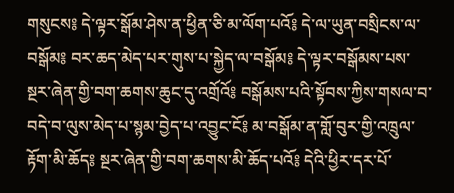གསུངས༔ དེ་ལྟར་སྒོམ་ཤེས་ན་ཕྱིན་ཅི་མ་ལོག་པའོ༔ དེ་ལ་ཡུན་བསྲིངས་ལ་བསྒོམ༔ བར་ཆད་མེད་པར་གུས་པ་སྐྱེད་ལ་བསྒོམ༔ དེ་ལྟར་བསྒོམས་པས་སྔར་ཞེན་གྱི་བག་ཆགས་ཆུང་དུ་འགྲོའོ༔ བསྒོམས་པའི་སྟོབས་ཀྱིས་གསལ་བ་བདེ་བ་ལུས་མེད་པ་སྙམ་བྱེད་པ་འབྱུང་ངོ༔ མ་བསྒོམ་ན་གློ་བུར་གྱི་འཁྲུལ་རྟོག་མི་ཆོད༔ སྔར་ཞེན་གྱི་བག་ཆགས་མི་ཆོད་པའོ༔ དེའི་ཕྱིར་དར་པོ་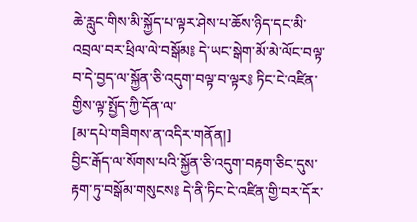ཆེ་རླུང་གིས་མི་སྐྱོད་པ་ལྟར་ཤེས་པ་ཆོས་ཉིད་དང་མི་འབྲལ་བར་ཕྲིལ་ལེ་བསྒོམ༔ དེ་ཡང་སྒེག་མོ་མེ་ལོང་བལྟ་བ་དེ་བྱད་ལ་སྐྱོན་ཅི་འདུག་བལྟ་བ་ལྟར༔ ཏིང་ངེ་འཛིན་གྱིས་ལྟ་སྤྱོད་ཀྱི་དོན་ལ་
[མ་དཔེ་གཟིགས་ན་འདིར་གནོན།]
བྱིང་རྒོད་ལ་སོགས་པའི་སྐྱོན་ཅི་འདུག་བརྟག་ཅིང་དུས་རྟག་ཏུ་བསྒོམ་གསུངས༔ དེ་ནི་ཏིང་ངེ་འཛིན་གྱི་བར་དོར་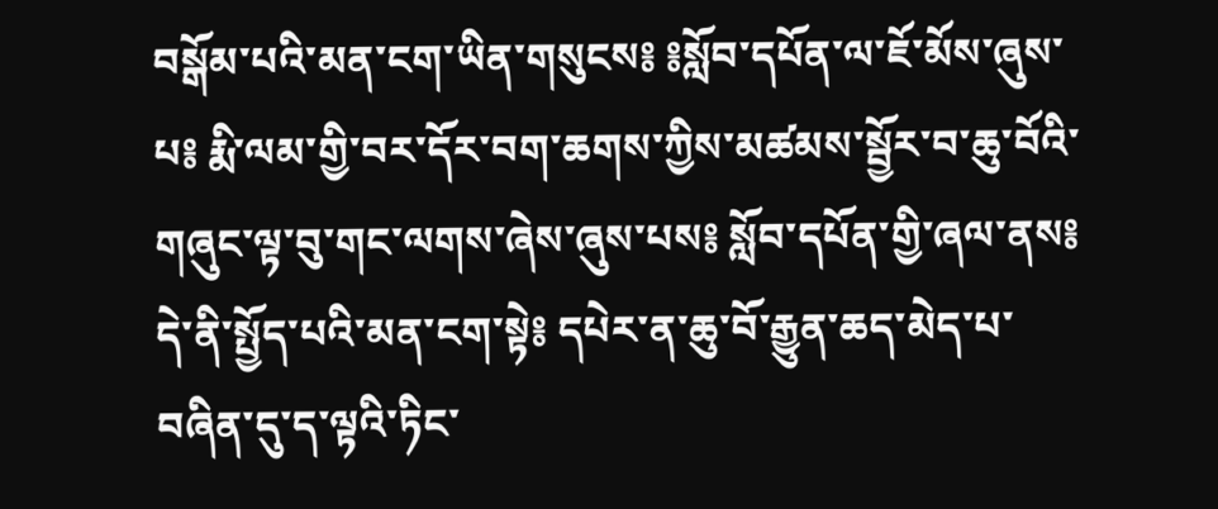བསྒོམ་པའི་མན་ངག་ཡིན་གསུངས༔ ༔སློབ་དཔོན་ལ་ཇོ་མོས་ཞུས་པ༔ རྨི་ལམ་གྱི་བར་དོར་བག་ཆགས་ཀྱིས་མཚམས་སྦྱོར་བ་ཆུ་བོའི་གཞུང་ལྟ་བུ་གང་ལགས་ཞེས་ཞུས་པས༔ སློབ་དཔོན་གྱི་ཞལ་ནས༔ དེ་ནི་སྤྱོད་པའི་མན་ངག་སྟེ༔ དཔེར་ན་ཆུ་བོ་རྒྱུན་ཆད་མེད་པ་བཞིན་དུ་ད་ལྟའི་ཏིང་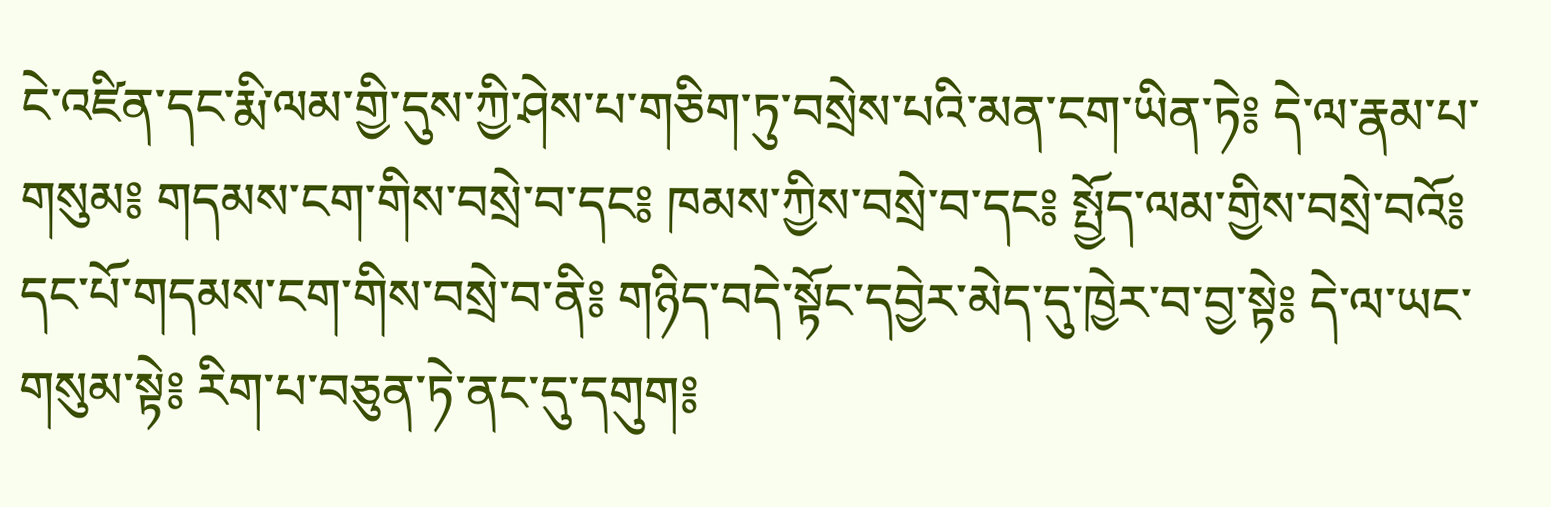ངེ་འཛིན་དང་རྨི་ལམ་གྱི་དུས་ཀྱི་ཤེས་པ་གཅིག་ཏུ་བསྲེས་པའི་མན་ངག་ཡིན་ཏེ༔ དེ་ལ་རྣམ་པ་གསུམ༔ གདམས་ངག་གིས་བསྲེ་བ་དང༔ ཁམས་ཀྱིས་བསྲེ་བ་དང༔ སྤྱོད་ལམ་གྱིས་བསྲེ་བའོ༔ དང་པོ་གདམས་ངག་གིས་བསྲེ་བ་ནི༔ གཉིད་བདེ་སྟོང་དབྱེར་མེད་དུ་ཁྱེར་བ་བྱ་སྟེ༔ དེ་ལ་ཡང་གསུམ་སྟེ༔ རིག་པ་བཅུན་ཏེ་ནང་དུ་དགུག༔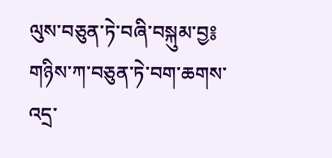ལུས་བཅུན་ཏེ་བཞི་བསྐུམ་བྱ༔ གཉིས་ཀ་བཅུན་ཏེ་བག་ཆགས་འདྲ་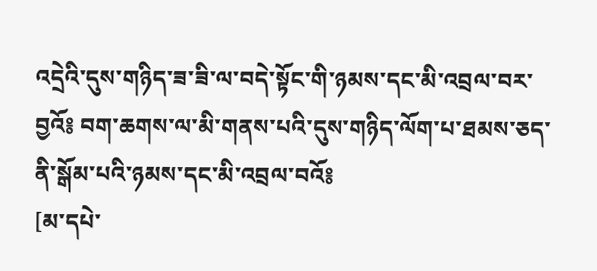འདྲེའི་དུས་གཉིད་ཟ་ཟི་ལ་བདེ་སྟོང་གི་ཉམས་དང་མི་འབྲལ་བར་བྱའོ༔ བག་ཆགས་ལ་མི་གནས་པའི་དུས་གཉིད་ལོག་པ་ཐམས་ཅད་ནི་སྒོམ་པའི་ཉམས་དང་མི་འབྲལ་བའོ༔
[མ་དཔེ་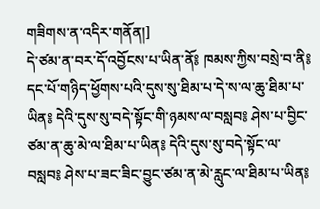གཟིགས་ན་འདིར་གནོན།]
དེ་ཙམ་ན་བར་དོ་འབྱོངས་པ་ཡིན་ནོ༔ ཁམས་ཀྱིས་བསྲེ་བ་ནི༔ དང་པོ་གཉིད་ཕྱོགས་པའི་དུས་སུ་ཐིམ་པ་དེ་ས་ལ་ཆུ་ཐིམ་པ་ཡིན༔ དེའི་དུས་སུ་བདེ་སྟོང་གི་ཉམས་ལ་བསླབ༔ ཤེས་པ་བྱིང་ཙམ་ན་ཆུ་མེ་ལ་ཐིམ་པ་ཡིན༔ དེའི་དུས་སུ་བདེ་སྟོང་ལ་བསླབ༔ ཤེས་པ་ཟང་ཟིང་བྱུང་ཙམ་ན་མེ་རླུང་ལ་ཐིམ་པ་ཡིན༔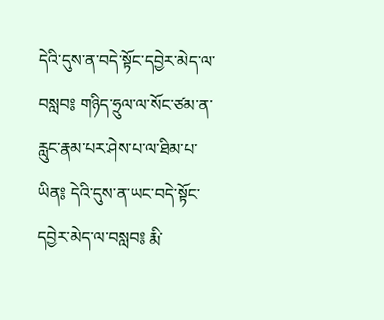དེའི་དུས་ན་བདེ་སྟོང་དབྱེར་མེད་ལ་བསླབ༔ གཉིད་ཧྲུལ་ལ་སོང་ཙམ་ན་རླུང་རྣམ་པར་ཤེས་པ་ལ་ཐིམ་པ་ཡིན༔ དེའི་དུས་ན་ཡང་བདེ་སྟོང་དབྱེར་མེད་ལ་བསླབ༔ རྨི་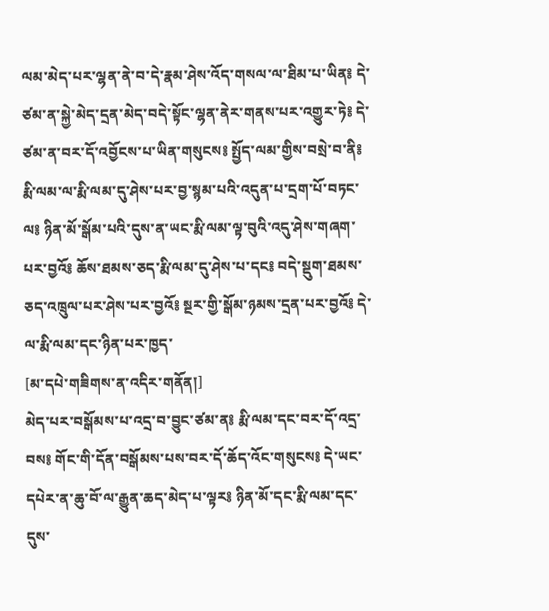ལམ་མེད་པར་ལྷན་ནེ་བ་དེ་རྣམ་ཤེས་འོད་གསལ་ལ་ཐིམ་པ་ཡིན༔ དེ་ཙམ་ན་སྐྱེ་མེད་དྲན་མེད་བདེ་སྟོང་ལྷན་ནེར་གནས་པར་འགྱུར་ཏེ༔ དེ་ཙམ་ན་བར་དོ་འབྱོངས་པ་ཡིན་གསུངས༔ སྤྱོད་ལམ་གྱིས་བསྲེ་བ་ནི༔ རྨི་ལམ་ལ་རྨི་ལམ་དུ་ཤེས་པར་བྱ་སྙམ་པའི་འདུན་པ་དྲག་པོ་བཏང་ལ༔ ཉིན་མོ་སྒོམ་པའི་དུས་ན་ཡང་རྨི་ལམ་ལྟ་བུའི་འདུ་ཤེས་གཞག་པར་བྱའོ༔ ཆོས་ཐམས་ཅད་རྨི་ལམ་དུ་ཤེས་པ་དང༔ བདེ་སྡུག་ཐམས་ཅད་འཁྲུལ་པར་ཤེས་པར་བྱའོ༔ སྔར་གྱི་སྒོམ་ཉམས་དྲན་པར་བྱའོ༔ དེ་ལ་རྨི་ལམ་དང་ཉིན་པར་ཁྱད་
[མ་དཔེ་གཟིགས་ན་འདིར་གནོན།]
མེད་པར་བསྒོམས་པ་འདྲ་བ་བྱུང་ཙམ་ན༔ རྨི་ལམ་དང་བར་དོ་འདྲ་བས༔ གོང་གི་དོན་བསྒོམས་པས་བར་དོ་ཆོད་འོང་གསུངས༔ དེ་ཡང་དཔེར་ན་ཆུ་བོ་ལ་རྒྱུན་ཆད་མེད་པ་ལྟར༔ ཉིན་མོ་དང་རྨི་ལམ་དང་དུས་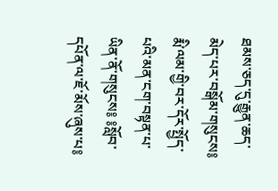ཐམས་ཅད་དུ་རྒྱུན་ཆད་མེད་པར་བསྒོམ་གསུངས༔ རྨི་ལམ་གྱི་བར་དོར་སྤྱོད་པའི་མན་ངག་བསྟན་པ་ཡིན་ནོ་གསུངས༔ ༔སློབ་དཔོན་ལ་ཇོ་མོས་ཞུས་པ༔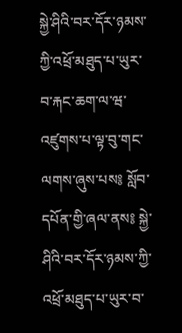སྐྱེ་ཤིའི་བར་དོར་ཉམས་ཀྱི་འཕྲོ་མཐུད་པ་ཡུར་བ་རྐང་ཆག་ལ་ཝ་འཛུགས་པ་ལྟ་བུ་གང་ལགས་ཞུས་པས༔ སློབ་དཔོན་གྱི་ཞལ་ནས༔ སྐྱེ་ཤིའི་བར་དོར་ཉམས་ཀྱི་འཕྲོ་མཐུད་པ་ཡུར་བ་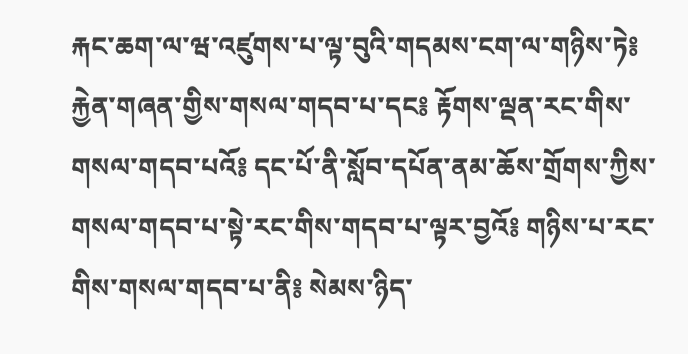རྐང་ཆག་ལ་ཝ་འཛུགས་པ་ལྟ་བུའི་གདམས་ངག་ལ་གཉིས་ཏེ༔ རྐྱེན་གཞན་གྱིས་གསལ་གདབ་པ་དང༔ རྟོགས་ལྡན་རང་གིས་གསལ་གདབ་པའོ༔ དང་པོ་ནི་སློབ་དཔོན་ནམ་ཆོས་གྲོགས་ཀྱིས་གསལ་གདབ་པ་སྟེ་རང་གིས་གདབ་པ་ལྟར་བྱའོ༔ གཉིས་པ་རང་གིས་གསལ་གདབ་པ་ནི༔ སེམས་ཉིད་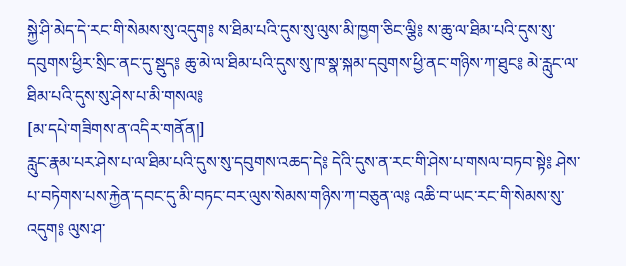སྐྱེ་ཤི་མེད་དེ་རང་གི་སེམས་སུ་འདུག༔ ས་ཐིམ་པའི་དུས་སུ་ལུས་མི་ཁྱག་ཅིང་ལྕི༔ ས་ཆུ་ལ་ཐིམ་པའི་དུས་སུ་དབུགས་ཕྱིར་སྲིང་ནང་དུ་སྡུད༔ ཆུ་མེ་ལ་ཐིམ་པའི་དུས་སུ་ཁ་སྣ་སྐམ་དབུགས་ཕྱི་ནང་གཉིས་ཀ་ཐུང༔ མེ་རླུང་ལ་ཐིམ་པའི་དུས་སུ་ཤེས་པ་མི་གསལ༔
[མ་དཔེ་གཟིགས་ན་འདིར་གནོན།]
རླུང་རྣམ་པར་ཤེས་པ་ལ་ཐིམ་པའི་དུས་སུ་དབུགས་འཆད་དེ༔ དེའི་དུས་ན་རང་གི་ཤེས་པ་གསལ་བཏབ་སྟེ༔ ཤེས་པ་བཏེགས་པས་རྐྱེན་དབང་དུ་མི་བཏང་བར་ལུས་སེམས་གཉིས་ཀ་བཅུན་ལ༔ འཆི་བ་ཡང་རང་གི་སེམས་སུ་འདུག༔ ལུས་ཤ་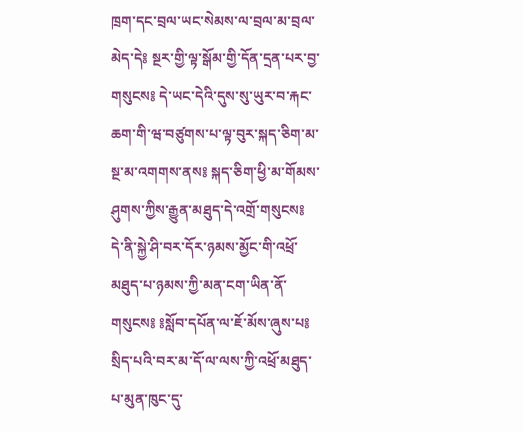ཁྲག་དང་བྲལ་ཡང་སེམས་ལ་བྲལ་མ་བྲལ་མེད་དེ༔ སྔར་གྱི་ལྟ་སྒོམ་གྱི་དོན་དྲན་པར་བྱ་གསུངས༔ དེ་ཡང་དེའི་དུས་སུ་ཡུར་བ་རྐང་ཆག་གི་ཝ་བཙུགས་པ་ལྟ་བུར་སྐད་ཅིག་མ་སྔ་མ་འགགས་ནས༔ སྐད་ཅིག་ཕྱི་མ་གོམས་ཤུགས་ཀྱིས་རྒྱུན་མཐུད་དེ་འགྲོ་གསུངས༔ དེ་ནི་སྐྱེ་ཤི་བར་དོར་ཉམས་མྱོང་གི་འཕྲོ་མཐུད་པ་ཉམས་ཀྱི་མན་ངག་ཡིན་ནོ་གསུངས༔ ༔སློབ་དཔོན་ལ་ཇོ་མོས་ཞུས་པ༔ སྲིད་པའི་བར་མ་དོ་ལ་ལས་ཀྱི་འཕྲོ་མཐུད་པ་མུན་ཁུང་དུ་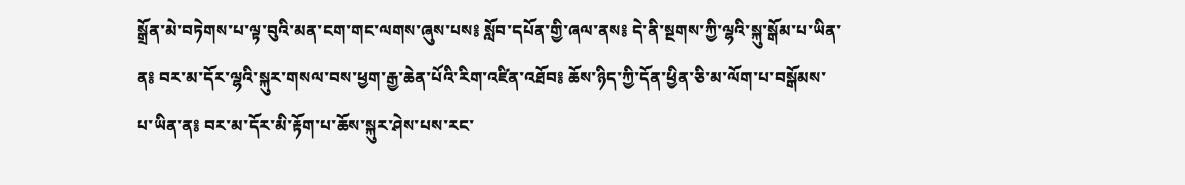སྒྲོན་མེ་བཏེགས་པ་ལྟ་བུའི་མན་ངག་གང་ལགས་ཞུས་པས༔ སློབ་དཔོན་གྱི་ཞལ་ནས༔ དེ་ནི་སྔགས་ཀྱི་ལྷའི་སྐུ་སྒོམ་པ་ཡིན་ན༔ བར་མ་དོར་ལྷའི་སྐུར་གསལ་བས་ཕྱག་རྒྱ་ཆེན་པོའི་རིག་འཛིན་འཐོབ༔ ཆོས་ཉིད་ཀྱི་དོན་ཕྱིན་ཅི་མ་ལོག་པ་བསྒོམས་པ་ཡིན་ན༔ བར་མ་དོར་མི་རྟོག་པ་ཆོས་སྐུར་ཤེས་པས་རང་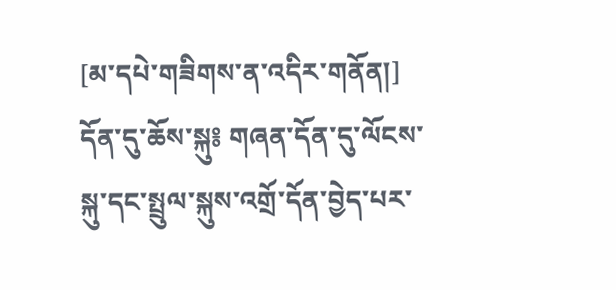[མ་དཔེ་གཟིགས་ན་འདིར་གནོན།]
དོན་དུ་ཆོས་སྐུ༔ གཞན་དོན་དུ་ལོངས་སྐུ་དང་སྤྲུལ་སྐུས་འགྲོ་དོན་བྱེད་པར་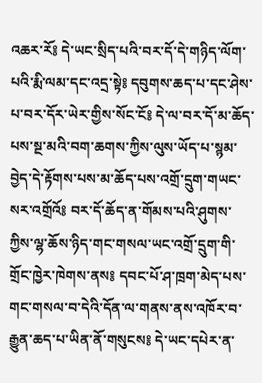འཆར་རོ༔ དེ་ཡང་སྲིད་པའི་བར་དོ་དེ་གཉིད་ལོག་པའི་རྨི་ལམ་དང་འདྲ་སྟེ༔ དབུགས་ཆད་པ་དང་ཤེས་པ་བར་དོར་ཡེར་གྱིས་སོང་ངོ༔ དེ་ལ་བར་དོ་མ་ཆོད་པས་སྔ་མའི་བག་ཆགས་ཀྱིས་ལུས་ཡོད་པ་སྙམ་བྱེད་དེ་རྟོགས་པས་མ་ཆོད་པས་འགྲོ་དྲུག་གཡང་སར་འགྲོའོ༔ བར་དོ་ཆོད་ན་གོམས་པའི་ཤུགས་ཀྱིས་ལྷ་ཆོས་ཉིད་གང་གསལ་ཡང་འགྲོ་དྲུག་གི་གྲོང་ཁྱེར་ཁེགས་ནས༔ དབང་པོ་ཤ་ཁྲག་མེད་པས་གང་གསལ་བ་དེའི་དོན་ལ་གནས་ནས་འཁོར་བ་རྒྱུན་ཆད་པ་ཡིན་ནོ་གསུངས༔ དེ་ཡང་དཔེར་ན་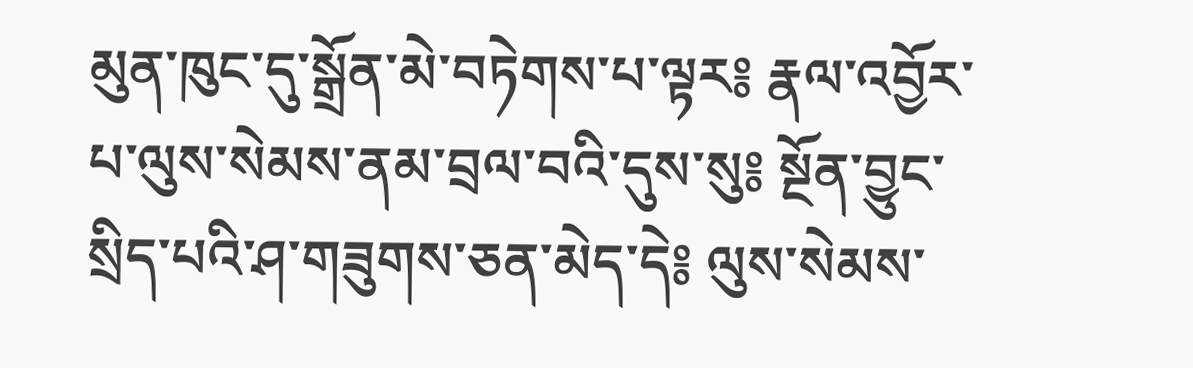མུན་ཁུང་དུ་སྒྲོན་མེ་བཏེགས་པ་ལྟར༔ རྣལ་འབྱོར་པ་ལུས་སེམས་ནམ་བྲལ་བའི་དུས་སུ༔ སྔོན་བྱུང་སྲིད་པའི་ཤ་གཟུགས་ཅན་མེད་དེ༔ ལུས་སེམས་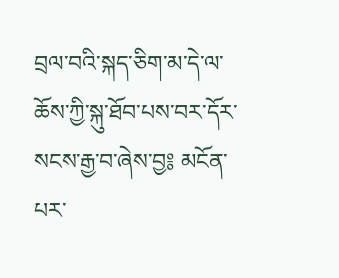བྲལ་བའི་སྐད་ཅིག་མ་དེ་ལ་ཆོས་ཀྱི་སྐུ་ཐོབ་པས་བར་དོར་སངས་རྒྱ་བ་ཞེས་བྱ༔ མངོན་པར་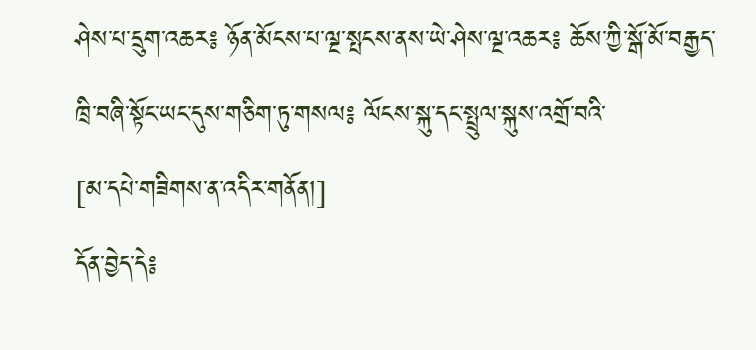ཤེས་པ་དྲུག་འཆར༔ ཉོན་མོངས་པ་ལྔ་སྤངས་ནས་ཡེ་ཤེས་ལྔ་འཆར༔ ཆོས་ཀྱི་སྒོ་མོ་བརྒྱད་ཁྲི་བཞི་སྟོང་ཡང་དུས་གཅིག་ཏུ་གསལ༔ ལོངས་སྐུ་དང་སྤྲུལ་སྐུས་འགྲོ་བའི་
[མ་དཔེ་གཟིགས་ན་འདིར་གནོན།]
དོན་བྱེད་དེ༔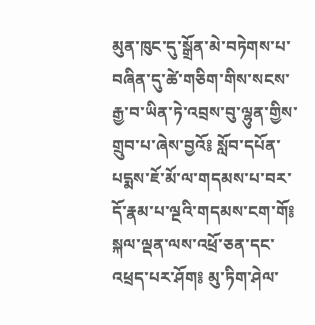མུན་ཁུང་དུ་སྒྲོན་མེ་བཏེགས་པ་བཞིན་དུ་ཚེ་གཅིག་གིས་སངས་རྒྱ་བ་ཡིན་ཏེ་འབྲས་བུ་ལྷུན་གྱིས་གྲུབ་པ་ཞེས་བྱའོ༔ སློབ་དཔོན་པདྨས་ཇོ་མོ་ལ་གདམས་པ་བར་དོ་རྣམ་པ་ལྔའི་གདམས་ངག་གོ༔ སྐལ་ལྡན་ལས་འཕྲོ་ཅན་དང་འཕྲད་པར་ཤོག༔ མུ་ཏིག་ཤེལ་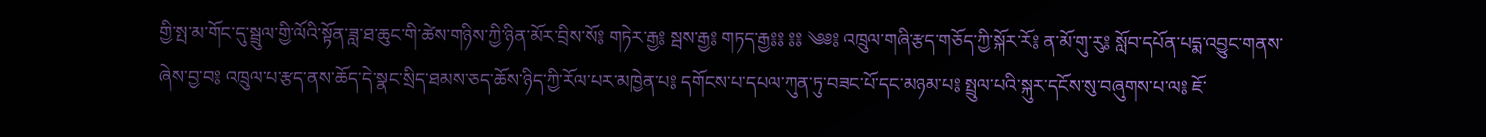གྱི་སྤ་མ་གོང་དུ་སྦྲུལ་གྱི་ལོའི་སྟོན་ཟླ་ཐ་ཆུང་གི་ཚེས་གཉིས་ཀྱི་ཉིན་མོར་བྲིས་སོ༔ གཏེར་རྒྱ༔ སྦས་རྒྱ༔ གཏད་རྒྱ༔༔ ༔༔ ༄༅༔ འཁྲུལ་གཞི་རྩད་གཅོད་ཀྱི་སྐོར་རོ༔ ན་མོ་གུ་རུ༔ སློབ་དཔོན་པདྨ་འབྱུང་གནས་ཞེས་བྱ་བ༔ འཁྲུལ་པ་རྩད་ནས་ཆོད་དེ་སྣང་སྲིད་ཐམས་ཅད་ཆོས་ཉིད་ཀྱི་རོལ་པར་མཁྱེན་པ༔ དགོངས་པ་དཔལ་ཀུན་ཏུ་བཟང་པོ་དང་མཉམ་པ༔ སྤྲུལ་པའི་སྐུར་དངོས་སུ་བཞུགས་པ་ལ༔ ཇོ་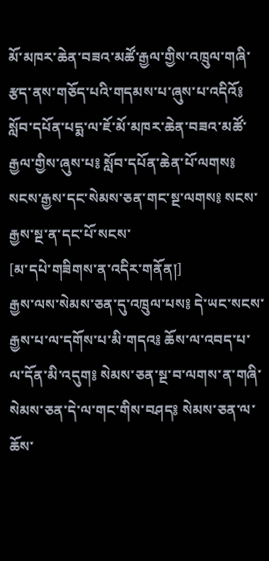མོ་མཁར་ཆེན་བཟའ་མཚོ་རྒྱལ་གྱིས་འཁྲུལ་གཞི་རྩད་ནས་གཅོད་པའི་གདམས་པ་ཞུས་པ་འདིའོ༔ སློབ་དཔོན་པདྨ་ལ་ཇོ་མོ་མཁར་ཆེན་བཟའ་མཚོ་རྒྱལ་གྱིས་ཞུས་པ༔ སློབ་དཔོན་ཆེན་པོ་ལགས༔ སངས་རྒྱས་དང་སེམས་ཅན་གང་སྔ་ལགས༔ སངས་རྒྱས་སྔ་ན་དང་པོ་སངས་
[མ་དཔེ་གཟིགས་ན་འདིར་གནོན།]
རྒྱས་ལས་སེམས་ཅན་དུ་འཁྲུལ་པས༔ དེ་ཡང་སངས་རྒྱས་པ་ལ་དགོས་པ་མི་གདའ༔ ཆོས་ལ་འབད་པ་ལ་དོན་མི་འདུག༔ སེམས་ཅན་སྔ་བ་ལགས་ན་གཞི་སེམས་ཅན་དེ་ལ་གང་གིས་བཤད༔ སེམས་ཅན་ལ་ཆོས་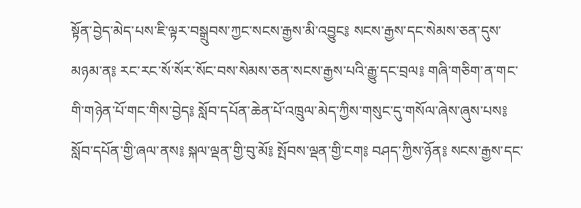སྟོན་བྱེད་མེད་པས་ཇི་ལྟར་བསྒྲུབས་ཀྱང་སངས་རྒྱས་མི་འབྱུང༔ སངས་རྒྱས་དང་སེམས་ཅན་དུས་མཉམ་ན༔ རང་རང་སོ་སོར་སོང་བས་སེམས་ཅན་སངས་རྒྱས་པའི་རྒྱུ་དང་བྲལ༔ གཞི་གཅིག་ན་གང་གི་གཉེན་པོ་གང་གིས་བྱེད༔ སློབ་དཔོན་ཆེན་པོ་འཁྲུལ་མེད་ཀྱིས་གསུང་དུ་གསོལ་ཞེས་ཞུས་པས༔ སློབ་དཔོན་གྱི་ཞལ་ནས༔ སྐལ་ལྡན་གྱི་བུ་མོ༔ སྤོབས་ལྡན་གྱི་ངག༔ བཤད་ཀྱིས་ཉོན༔ སངས་རྒྱས་དང་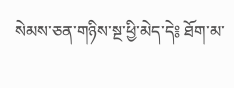སེམས་ཅན་གཉིས་སྔ་ཕྱི་མེད་དེ༔ ཐོག་མ་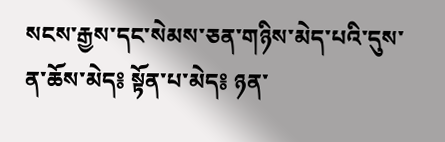སངས་རྒྱས་དང་སེམས་ཅན་གཉིས་མེད་པའི་དུས་ན་ཆོས་མེད༔ སྟོན་པ་མེད༔ ཉན་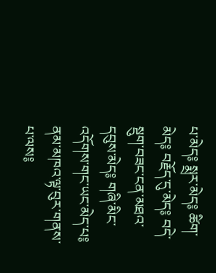པ་མེད༔ སྨྲར་མེད༔ ཚིག་མེད༔ བརྗོད་དུ་མེད༔ བདེ་སྡུག་བཟང་ངན་མཐའ་དབུས་མེད༔ གཞི་མིང་འདོགས་གང་ཡང་མེད་པ༔ ནམ་མཁའ་ལྟ་བུར་གནས་པ་ལས༔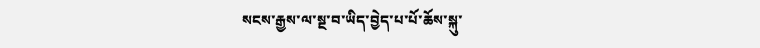སངས་རྒྱས་ལ་སྔ་བ་ཡིད་བྱེད་པ་པོ་ཆོས་སྐུ་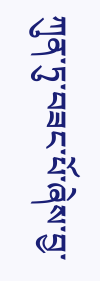ཀུན་ཏུ་བཟང་པོ་ཞེས་བྱ་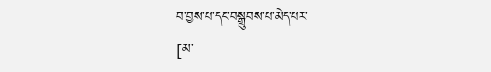བ་བྱས་པ་དང་བསྒྲུབས་པ་མེད་པར་
[མ་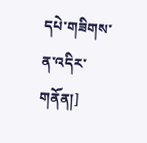དཔེ་གཟིགས་ན་འདིར་གནོན།]